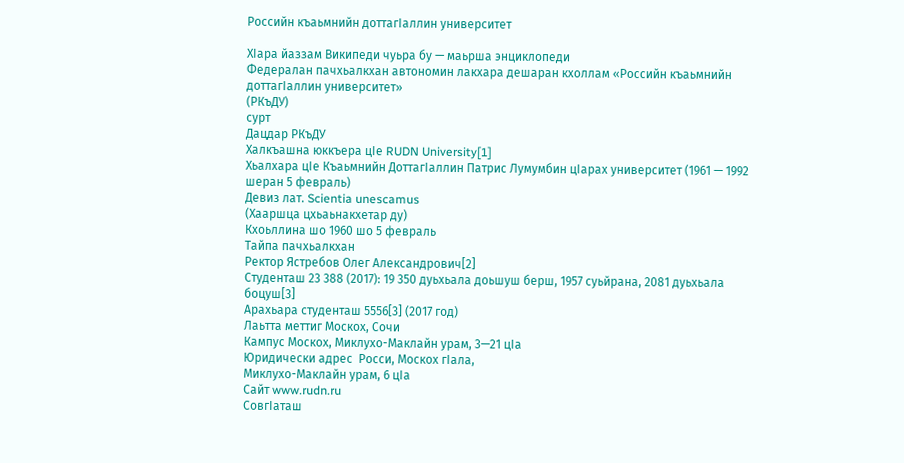Российн къаьмнийн доттагӀаллин университет

ХӀара йаззам Википеди чуьра бу — маьрша энциклопеди
Федералан пачхьалкхан автономин лакхара дешаран кхоллам «Российн къаьмнийн доттагӀаллин университет»
(РКъДУ)
сурт
Дацдар РКъДУ
Халкъашна юккъера цӀе RUDN University[1]
Хьалхара цӀе Къаьмнийн ДоттагӀаллин Патрис Лумумбин цӀарах университет (1961 — 1992 шеран 5 февраль)
Девиз лат. Scientia unescamus
(Хааршца цхьаьнакхетар ду)
Кхоьллина шо 1960 шо 5 февраль
Тайпа пачхьалкхан
Ректор Ястребов Олег Александрович[2]
Студенташ 23 388 (2017): 19 350 дуьхьала доьшуш берш, 1957 суьйрана, 2081 дуьхьала боцуш[3]
Арахьара студенташ 5556[3] (2017 год)
Лаьтта меттиг Москох, Сочи
Кампус Москох, Миклухо-Маклайн урам, 3—21 цӀа
Юридически адрес  Росси, Москох гӀала,
Миклухо-Маклайн урам, 6 цӀа
Сайт www.rudn.ru
СовгӀаташ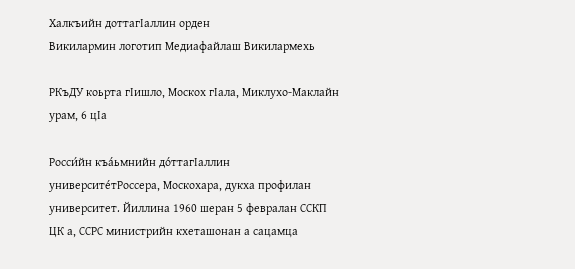Халкъийн доттагӀаллин орден
Викилармин логотип Медиафайлаш Викилармехь

РКъДУ коьрта гӀишло, Москох гӀала, Миклухо-Маклайн урам, 6 цӀа

Росси́йн къа́ьмнийн до́ттагӀаллин университе́тРоссера, Москохара, дукха профилан университет. Йиллина 1960 шеран 5 февралан ССКП ЦК а, ССРС министрийн кхеташонан а сацамца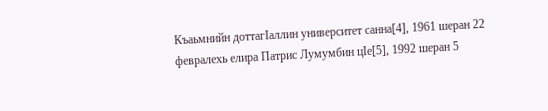Къаьмнийн доттагӀаллин университет санна[4], 1961 шеран 22 февралехь елира Патрис Лумумбин цӀе[5], 1992 шеран 5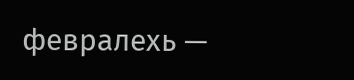февралехь —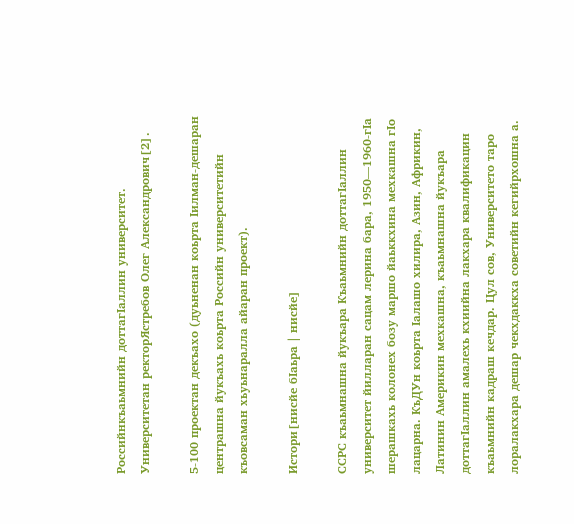Российнкъаьмнийн доттагӀаллин университет. Университетан ректорЯстребов Олег Александрович[2].

5-100 проектан декъахо (дуьненан коьрта Ӏилман-дешаран центрашна йукъахь коьрта Российн университетийн къовсаман хьуьнаралла айаран проект).

Истори[нисйе бӀаьра | нисйе]

ССРС къаьмнашна йукъара Къаьмнийн доттагӀаллин университет йилларан сацам лерина бара, 1950—1960-гӀа шерашкахь колонех бозу маршо йаьккхина мехкашна гӀо лацарна. КъДУн коьрта Ӏалашо хилира, Азин, Африкин, Латинин Америкин мехкашна, къаьмнашна йукъара доттагӀаллин амалехь кхиийна лакхара квалификацин къаьмнийн кадраш кечдар. Цул сов, Университето таро лоралакхара дешар чекхдаккха советийн кегийрхошна а.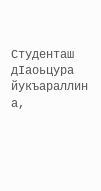Студенташ дӀаоьцура йукъараллин а,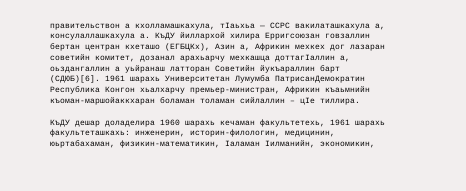правительствон а кхолламашкахула, тӀаьхьа — ССРС вакилаташкахула а, консулаллашкахула а. КъДУ йиллархой хилира Ерригсоюзан говзаллин бертан центран кхеташо (ЕГБЦКх), Азин а, Африкин мехкех дог лазаран советийн комитет, дозанал арахьарчу мехкашца доттагӀаллин а, оьздангаллин а уьйранаш латторан Советийн йукъараллин барт (СДЮБ)[6]. 1961 шарахь Университетан Лумумба ПатрисанДемократин Республика Конгон хьалхарчу премьер-министран, Африкин къаьмнийн къоман-маршойаккхаран боламан толаман сийлаллин – цӀе тиллира.

КъДУ дешар доладелира 1960 шарахь кечаман факультетехь, 1961 шарахь факультеташкахь: инженерин, историн-филологин, медицинин, юьртабахаман, физикин-математикин, Ӏаламан Ӏилманийн, экономикин,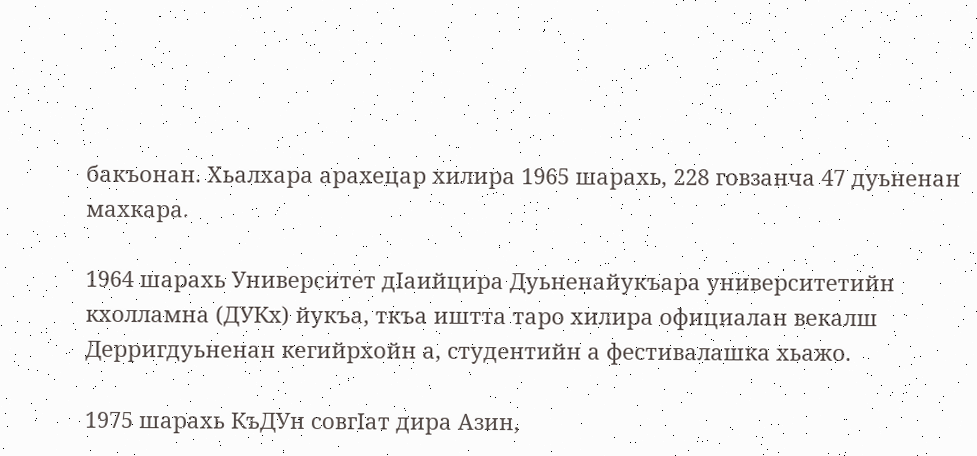бакъонан. Хьалхара арахецар хилира 1965 шарахь, 228 говзанча 47 дуьненан махкара.

1964 шарахь Университет дӀаийцира Дуьненайукъара университетийн кхолламна (ДУКх) йукъа, ткъа иштта таро хилира официалан векалш Дерригдуьненан кегийрхойн а, студентийн а фестивалашка хьажо.

1975 шарахь КъДУн совгӀат дира Азин,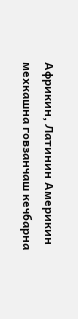Африкин, Латинин Америкин мехкашна говзанчаш кечбарна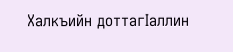Халкъийн доттагӀаллин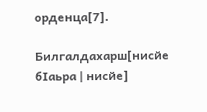орденца[7].

Билгалдахарш[нисйе бӀаьра | нисйе]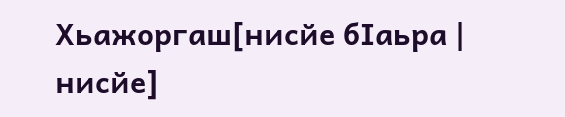Хьажоргаш[нисйе бӀаьра | нисйе]